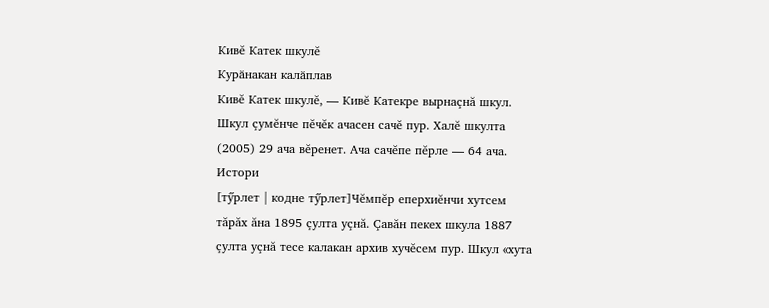Кивĕ Катек шкулĕ
Курӑнакан калӑплав
Кивĕ Катек шкулĕ, — Кивĕ Катекре вырнаçнă шкул. Шкул çумĕнче пĕчĕк ачасен сачĕ пур. Халĕ шкулта (2005) 29 ача вĕренет. Ача сачĕпе пĕрле — 64 ача.
Истори
[тӳрлет | кодне тӳрлет]Чĕмпĕр еперхиĕнчи хутсем тăрăх ăна 1895 çулта уçнă. Çавăн пекех шкула 1887 çулта уçнă тесе калакан архив хучĕсем пур. Шкул «хута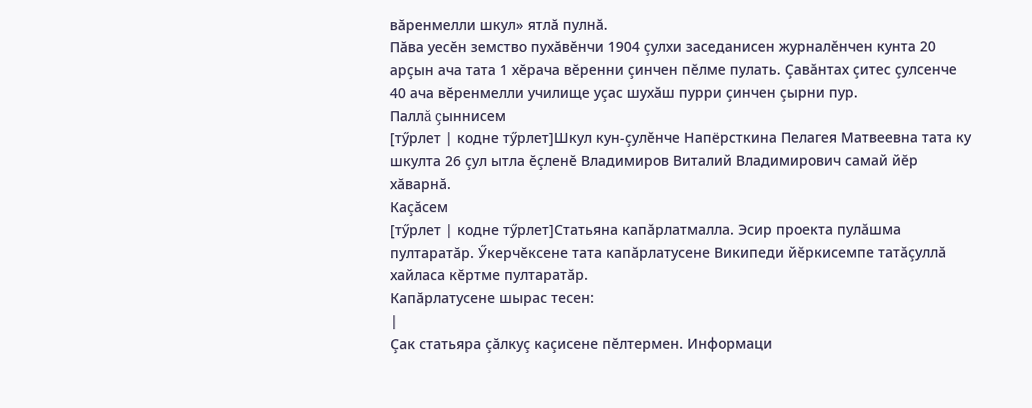вăренмелли шкул» ятлă пулнă.
Пăва уесĕн земство пухăвĕнчи 1904 çулхи заседанисен журналĕнчен кунта 20 арçын ача тата 1 хĕрача вĕренни çинчен пĕлме пулать. Çавăнтах çитес çулсенче 40 ача вĕренмелли училище уçас шухăш пурри çинчен çырни пур.
Паллă çыннисем
[тӳрлет | кодне тӳрлет]Шкул кун-çулĕнче Напёрсткина Пелагея Матвеевна тата ку шкулта 26 çул ытла ĕçленĕ Владимиров Виталий Владимирович самай йĕр хăварнă.
Каçăсем
[тӳрлет | кодне тӳрлет]Статьяна капăрлатмалла. Эсир проекта пулăшма пултаратăр. Ӳкерчĕксене тата капăрлатусене Википеди йĕркисемпе татăçуллă хайласа кĕртме пултаратăр.
Капăрлатусене шырас тесен:
|
Çак статьяра çăлкуç каçисене пĕлтермен. Информаци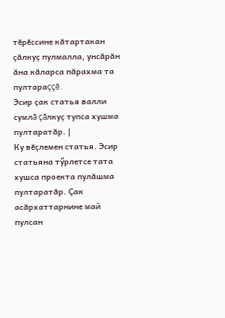тĕрĕссине кăтартакан çăлкуç пулмалла, унсăрăн ăна кăларса пăрахма та пултараççĕ.
Эсир çак статья валли сумлă çăлкуç тупса хушма пултаратăр. |
Ку вĕçлемен статья. Эсир статьяна тӳрлетсе тата хушса проекта пулăшма пултаратăр. Çак асăрхаттарнине май пулсан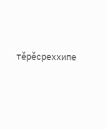тĕрĕсреххипе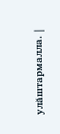улăштармалла. |